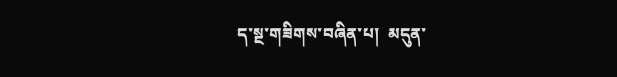ད་སྔ་གཟིགས་བཞིན་པ།  མདུན་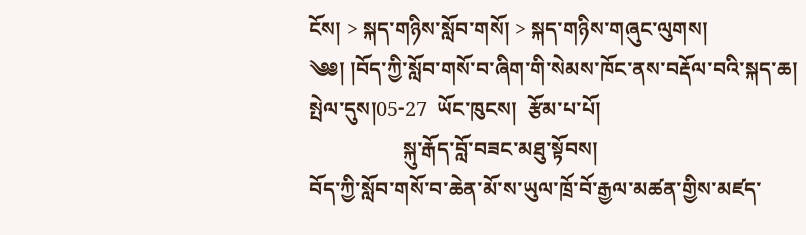ངོས། > སྐད་གཉིས་སློབ་གསོ། > སྐད་གཉིས་གཞུང་ལུགས།
༄༅། །བོད་ཀྱི་སློབ་གསོ་བ་ཞིག་གི་སེམས་ཁོང་ནས་བརྡོལ་བའི་སྐད་ཆ།
སྤེལ་དུས།05-27  ཡོང་ཁུངས།  རྩོམ་པ་པོ།
                  སྐུ་རྒོད་བློ་བཟང་མཐུ་སྟོབས།
བོད་ཀྱི་སློབ་གསོ་བ་ཆེན་མོ་ས་ཡུལ་ཁྲོ་བོ་རྒྱལ་མཚན་གྱིས་མཛད་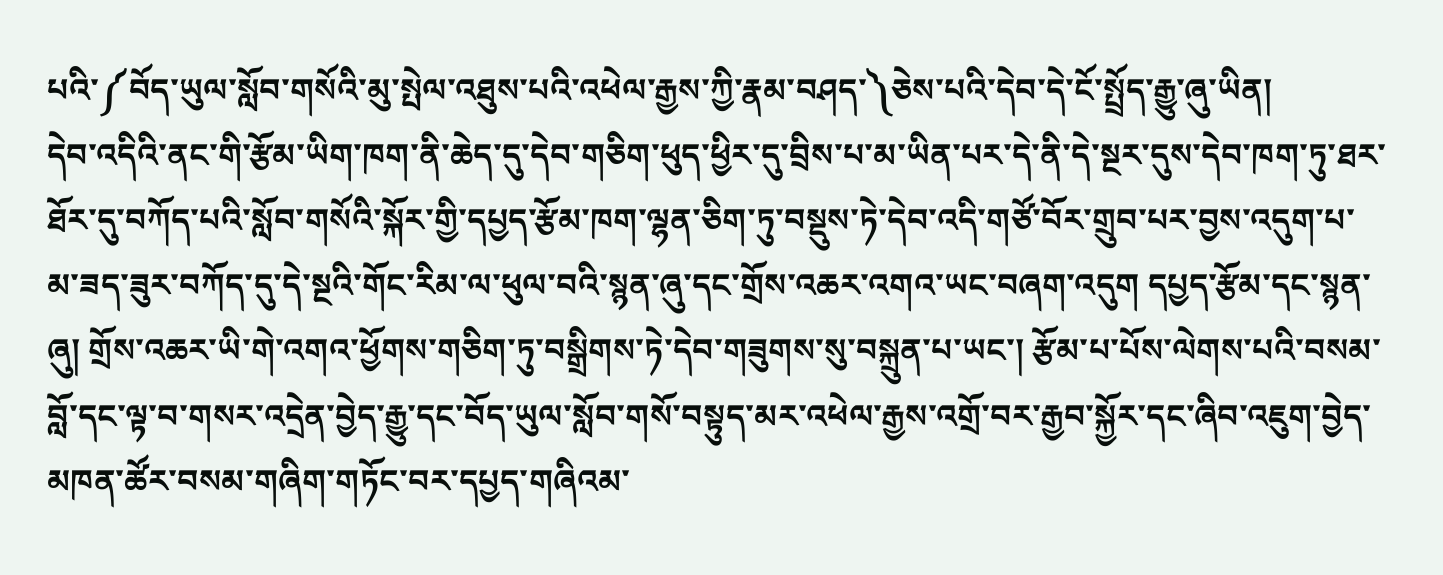པའི་༼བོད་ཡུལ་སློབ་གསོའི་མུ་སྤེལ་འཐུས་པའི་འཕེལ་རྒྱས་ཀྱི་རྣམ་བཤད་༽ཅེས་པའི་དེབ་དེ་ངོ་སྤྲོད་རྒྱུ་ཞུ་ཡིན།
དེབ་འདིའི་ནང་གི་རྩོམ་ཡིག་ཁག་ནི་ཆེད་དུ་དེབ་གཅིག་ཕུད་ཕྱིར་དུ་བྲིས་པ་མ་ཡིན་པར་དེ་ནི་དེ་སྔར་དུས་དེབ་ཁག་ཏུ་ཐར་ཐོར་དུ་བཀོད་པའི་སློབ་གསོའི་སྐོར་གྱི་དཔྱད་རྩོམ་ཁག་ལྷན་ཅིག་ཏུ་བསྡུས་ཏེ་དེབ་འདི་གཙོ་བོར་གྲུབ་པར་བྱས་འདུག་པ་མ་ཟད་ཟུར་བཀོད་དུ་དེ་སྔའི་གོང་རིམ་ལ་ཕུལ་བའི་སྙན་ཞུ་དང་གྲོས་འཆར་འགའ་ཡང་བཞག་འདུག དཔྱད་རྩོམ་དང་སྙན་ཞུ། གྲོས་འཆར་ཡི་གེ་འགའ་ཕྱོགས་གཅིག་ཏུ་བསྒྲིགས་ཏེ་དེབ་གཟུགས་སུ་བསྐྲུན་པ་ཡང་། རྩོམ་པ་པོས་ལེགས་པའི་བསམ་བློ་དང་ལྟ་བ་གསར་འདྲེན་བྱེད་རྒྱུ་དང་བོད་ཡུལ་སློབ་གསོ་བསྟུད་མར་འཕེལ་རྒྱས་འགྲོ་བར་རྒྱབ་སྐྱོར་དང་ཞིབ་འཇུག་བྱེད་མཁན་ཚོར་བསམ་གཞིག་གཏོང་བར་དཔྱད་གཞིའམ་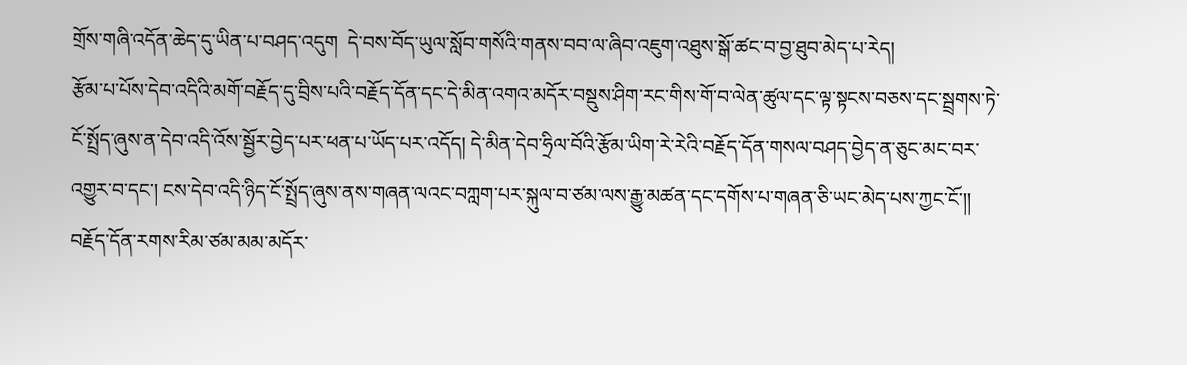གྲོས་གཞི་འདོན་ཆེད་དུ་ཡིན་པ་བཤད་འདུག  དེ་བས་བོད་ཡུལ་སློབ་གསོའི་གནས་བབ་ལ་ཞིབ་འཇུག་འཐུས་སྒོ་ཚང་བ་བྱ་ཐུབ་མེད་པ་རེད།
རྩོམ་པ་པོས་དེབ་འདིའི་མགོ་བརྗོད་དུ་བྲིས་པའི་བརྗོད་དོན་དང་དེ་མིན་འགའ་མདོར་བསྡུས་ཤིག་རང་གིས་གོ་བ་ལེན་ཚུལ་དང་ལྟ་སྟངས་བཅས་དང་སྦྲགས་ཏེ་ངོ་སྤྲོད་ཞུས་ན་དེབ་འདི་འོས་སྦྱོར་བྱེད་པར་ཕན་པ་ཡོད་པར་འདོད། དེ་མིན་དེབ་ཧྲིལ་བོའི་རྩོམ་ཡིག་རེ་རེའི་བརྗོད་དོན་གསལ་བཤད་བྱེད་ན་ཅུང་མང་བར་འགྱུར་བ་དང་། ངས་དེབ་འདི་ཉིད་ངོ་སྤྲོད་ཞུས་ནས་གཞན་ལའང་བཀླག་པར་སྐུལ་བ་ཙམ་ལས་རྒྱུ་མཚན་དང་དགོས་པ་གཞན་ཅི་ཡང་མེད་པས་ཀྱང་ངོ་།།
བརྗོད་དོན་རགས་རིམ་ཙམ་མམ་མདོར་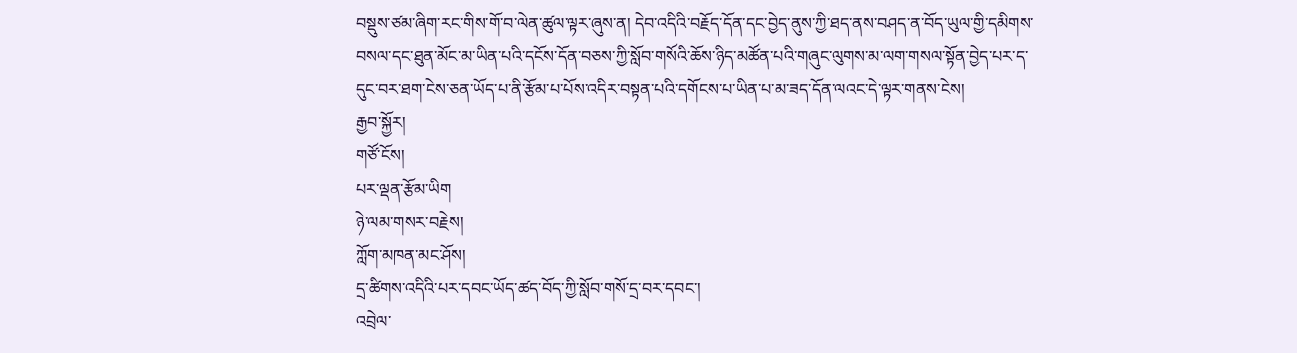བསྡུས་ཙམ་ཞིག་རང་གིས་གོ་བ་ལེན་ཚུལ་ལྟར་ཞུས་ན། དེབ་འདིའི་བརྗོད་དོན་དང་བྱེད་ནུས་ཀྱི་ཐད་ནས་བཤད་ན་བོད་ཡུལ་གྱི་དམིགས་བསལ་དང་ཐུན་མོང་མ་ཡིན་པའི་དངོས་དོན་བཅས་ཀྱི་སློབ་གསོའི་ཆོས་ཉིད་མཚོན་པའི་གཞུང་ལུགས་མ་ལག་གསལ་སྟོན་བྱེད་པར་ད་དུང་བར་ཐག་ངེས་ཅན་ཡོད་པ་ནི་རྩོམ་པ་པོས་འདིར་བསྟན་པའི་དགོངས་པ་ཡིན་པ་མ་ཟད་དོན་ལའང་དེ་ལྟར་གནས་ངེས།
རྒྱབ་སྐྱོར།
གཙོ་ངོས།
པར་ལྡན་རྩོམ་ཡིག
ཉེ་ལམ་གསར་བརྗེས།
ཀློག་མཁན་མང་ཤོས།
དྲ་ཚིགས་འདིའི་པར་དབང་ཡོད་ཚད་བོད་ཀྱི་སློབ་གསོ་དྲ་བར་དབང་།
འབྲེལ་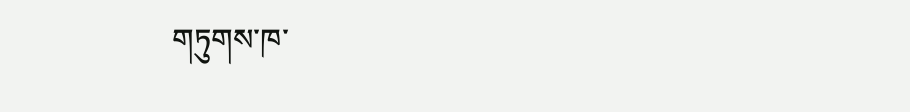གཏུགས་ཁ་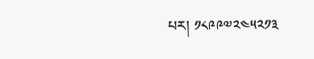པར། ༡༨༩༩༧༢༤༥༢༡༣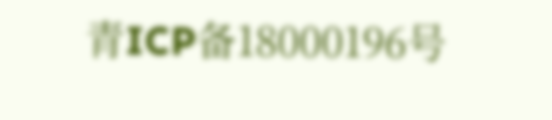青ICP备18000196号